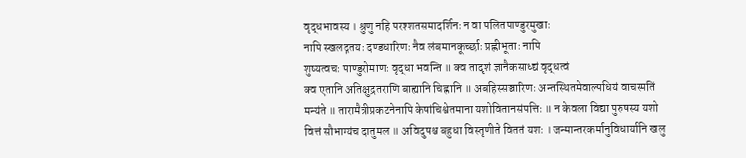वृद्धभावस्य । श्रुणु नहि परश्शतसमादर्शिनः न वा पलितपाण्डुरमुखाः
नापि स्खलद्गतयः दण्डधारिणः नैव लंबमानकूर्च्छाः प्रह्लीभूताः नापि
शुष्यत्वचः पाण्डुरोमाणः वृद्धा भवन्ति ॥ क्व तादृशं ज्ञानैकसाध्द्यं वृद्धत्वं
क्व एतानि अतिक्षुद्रतराणि बाह्यानि चिह्नानि ॥ अबहिस्सञ्चारिणः अन्तस्थितमेवाल्पधियं वाचस्पतिं मन्यंते ॥ तारामैत्रीप्रकटनेनापि केषांचिश्वेतमाना यशोवितानसंपत्तिः ॥ न केवला विद्या पुरुषस्य यशो वित्तं सौभाग्यंच दातुमल ॥ अविदुषश्च बहुधा विस्तृणीते विततं यशः । जन्मान्तरकर्मानुविधार्यानि खलु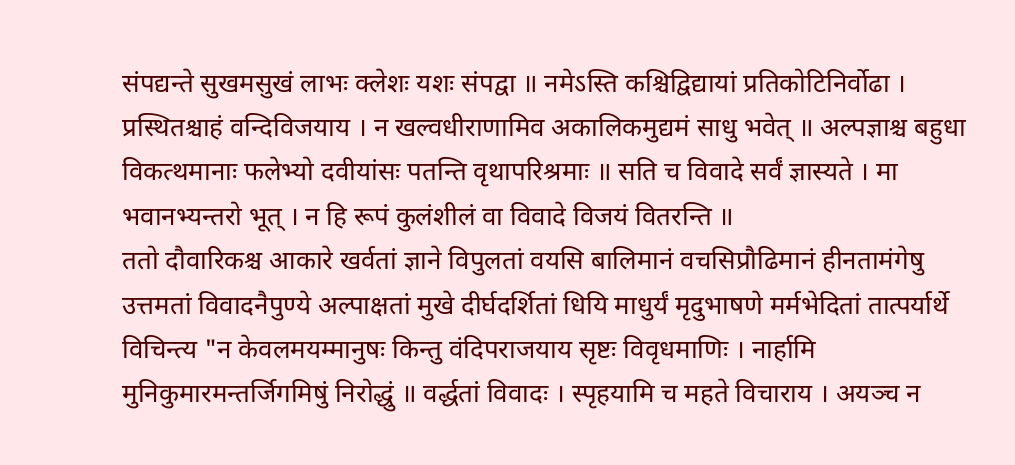संपद्यन्ते सुखमसुखं लाभः क्लेशः यशः संपद्वा ॥ नमेऽस्ति कश्चिद्विद्यायां प्रतिकोटिनिर्वोढा । प्रस्थितश्चाहं वन्दिविजयाय । न खल्वधीराणामिव अकालिकमुद्यमं साधु भवेत् ॥ अल्पज्ञाश्च बहुधा
विकत्थमानाः फलेभ्यो दवीयांसः पतन्ति वृथापरिश्रमाः ॥ सति च विवादे सर्वं ज्ञास्यते । मा भवानभ्यन्तरो भूत् । न हि रूपं कुलंशीलं वा विवादे विजयं वितरन्ति ॥
ततो दौवारिकश्च आकारे खर्वतां ज्ञाने विपुलतां वयसि बालिमानं वचसिप्रौढिमानं हीनतामंगेषु उत्तमतां विवादनैपुण्ये अल्पाक्षतां मुखे दीर्घदर्शितां धियि माधुर्यं मृदुभाषणे मर्मभेदितां तात्पर्यार्थे विचिन्त्य "न केवलमयम्मानुषः किन्तु वंदिपराजयाय सृष्टः विवृधमाणिः । नार्हामि मुनिकुमारमन्तर्जिगमिषुं निरोद्धुं ॥ वर्द्धतां विवादः । स्पृहयामि च महते विचाराय । अयञ्च न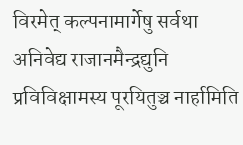विरमेत् कल्पनामार्गेषु सर्वथा अनिवेद्य राजानमैन्द्रद्युनि प्रविविक्षामस्य पूरयितुञ्च नार्हामिति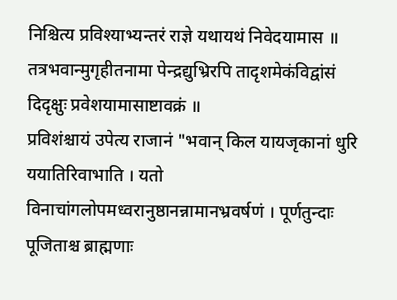निश्चित्य प्रविश्याभ्यन्तरं राज्ञे यथायथं निवेदयामास ॥ तत्रभवान्मुगृहीतनामा पेन्द्रद्युभ्रिरपि तादृशमेकंविद्वांसं दिदृक्षुः प्रवेशयामासाष्टावक्रं ॥
प्रविशंश्चायं उपेत्य राजानं "भवान् किल यायजृकानां धुरि ययातिरिवाभाति । यतो विनाचांगलोपमध्वरानुष्ठानन्नामानभ्रवर्षणं । पूर्णतुन्दाः पूजिताश्च ब्राह्मणाः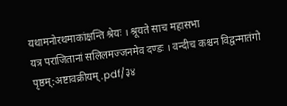यथामनोरथमाकांक्षन्ति श्रेयः । श्रूयते साच महासभा
यत्र पराजितानां सलिलमज्जनमेव दण्डः । वन्दीच कश्चन विद्वन्मातंगो
पृष्ठम्:अष्टावक्रीयम्.pdf/३४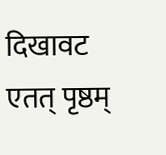दिखावट
एतत् पृष्ठम्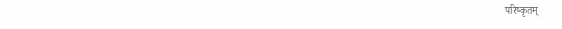परिष्कृतम्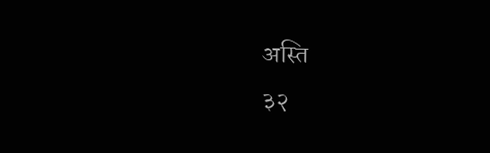अस्ति
३२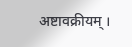अष्टावक्रीयम् ।